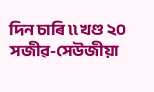দিন চাৰি ৷৷ খণ্ড ২০
সজীৱ-সেউজীয়া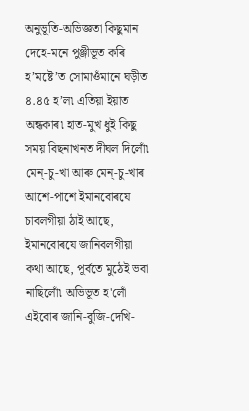অনুভূতি-অভিজ্ঞতা কিছুমান দেহে-মনে পুঞ্জীভূত কৰি হ’মষ্টে’ত সোমাওঁমানে ঘড়ীত ৪.৪৫ হ’ল৷ এতিয়া ইয়াত অন্ধকাৰ৷ হাত-মুখ ধুই কিছু সময় বিছনাখনত দীঘল দিলোঁ৷ মেন্-চু-খা আৰু মেন্-চু-খাৰ আশে-পাশে ইমানবোৰযে চাবলগীয়া ঠাই আছে, ইমানবোৰযে জানিবলগীয়া কথা আছে, পূৰ্বতে মুঠেই ভবা নাছিলোঁ৷ অভিভূত হ'লোঁ এইবোৰ জানি-বুজি-দেখি-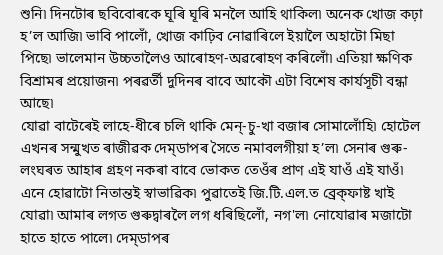শুনি৷ দিনটোৰ ছবিবোৰকে ঘূৰি ঘূৰি মনলৈ আহি থাকিল৷ অনেক খোজ কঢ়া হ’ল আজি৷ ভাবি পালোঁ, খোজ কাঢ়িব নোৱাৰিলে ইয়ালৈ অহাটো মিছা পিছে৷ ভালেমান উচ্চতালৈও আৰোহণ-অৱৰোহণ কৰিলোঁ৷ এতিয়া ক্ষণিক বিশ্ৰামৰ প্ৰয়োজন৷ পৰৱৰ্তী দুদিনৰ বাবে আকৌ এটা বিশেষ কাৰ্যসূচী বন্ধা আছে৷
যোৱা বাটেৰেই লাহে-ধীৰে চলি থাকি মেন্-চু-খা বজাৰ সোমালোঁহি৷ হোটেল এখনৰ সন্মুখত ৰাজীৱক দেম্ডাপৰ সৈতে নমাবলগীয়া হ’ল৷ সেনাৰ গুৰু-লংঘৰত আহাৰ গ্ৰহণ নকৰা বাবে ভোকত তেওঁৰ প্ৰাণ এই যাওঁ এই যাওঁ৷ এনে হোৱাটো নিতান্তই স্বাভাৱিক৷ পুৱাতেই জি.টি.এল.ত ব্ৰেক্ফাষ্ট খাই যোৱা৷ আমাৰ লগত গুৰুদ্বাৰলৈ লগ ধৰিছিলোঁ, নগ'ল৷ নোযোৱাৰ মজাটো হাতে হাতে পালে৷ দেম্ডাপৰ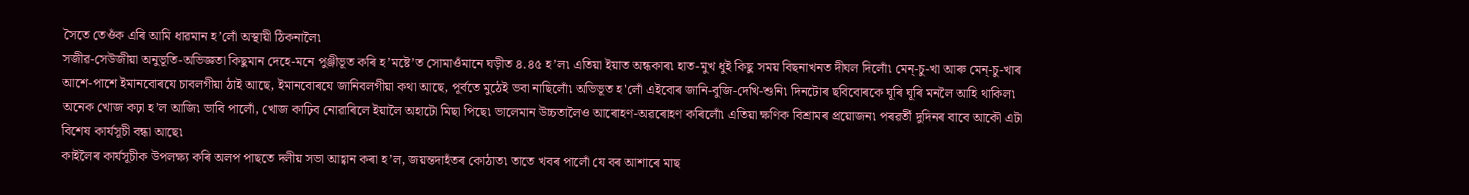সৈতে তেওঁক এৰি আমি ধাৱমান হ’লোঁ অস্থায়ী ঠিকনালৈ৷
সজীৱ-সেউজীয়া অনুভূতি-অভিজ্ঞতা কিছুমান দেহে-মনে পুঞ্জীভূত কৰি হ’মষ্টে’ত সোমাওঁমানে ঘড়ীত ৪.৪৫ হ’ল৷ এতিয়া ইয়াত অন্ধকাৰ৷ হাত-মুখ ধুই কিছু সময় বিছনাখনত দীঘল দিলোঁ৷ মেন্-চু-খা আৰু মেন্-চু-খাৰ আশে-পাশে ইমানবোৰযে চাবলগীয়া ঠাই আছে, ইমানবোৰযে জানিবলগীয়া কথা আছে, পূৰ্বতে মুঠেই ভবা নাছিলোঁ৷ অভিভূত হ'লোঁ এইবোৰ জানি-বুজি-দেখি-শুনি৷ দিনটোৰ ছবিবোৰকে ঘূৰি ঘূৰি মনলৈ আহি থাকিল৷ অনেক খোজ কঢ়া হ’ল আজি৷ ভাবি পালোঁ, খোজ কাঢ়িব নোৱাৰিলে ইয়ালৈ অহাটো মিছা পিছে৷ ভালেমান উচ্চতালৈও আৰোহণ-অৱৰোহণ কৰিলোঁ৷ এতিয়া ক্ষণিক বিশ্ৰামৰ প্ৰয়োজন৷ পৰৱৰ্তী দুদিনৰ বাবে আকৌ এটা বিশেষ কাৰ্যসূচী বন্ধা আছে৷
কাইলৈৰ কাৰ্যসূচীক উপলক্ষ্য কৰি অলপ পাছতে দলীয় সভা আহ্বান কৰা হ’ল, জয়ন্তদাহঁতৰ কোঠাত৷ তাতে খবৰ পালোঁ যে বৰ আশাৰে মাছ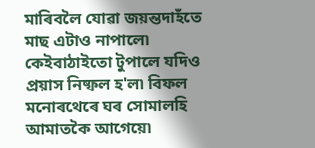মাৰিবলৈ যোৱা জয়ন্তদাহঁতে মাছ এটাও নাপালে৷ কেইবাঠাইতো টুপালে যদিও প্ৰয়াস নিষ্ফল হ'ল৷ বিফল মনোৰথেৰে ঘৰ সোমালহি আমাতকৈ আগেয়ে৷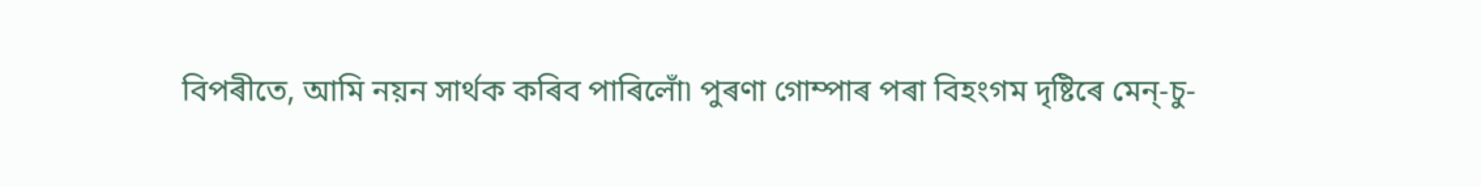বিপৰীতে, আমি নয়ন সাৰ্থক কৰিব পাৰিলোঁ৷ পুৰণা গোম্পাৰ পৰা বিহংগম দৃষ্টিৰে মেন্-চু-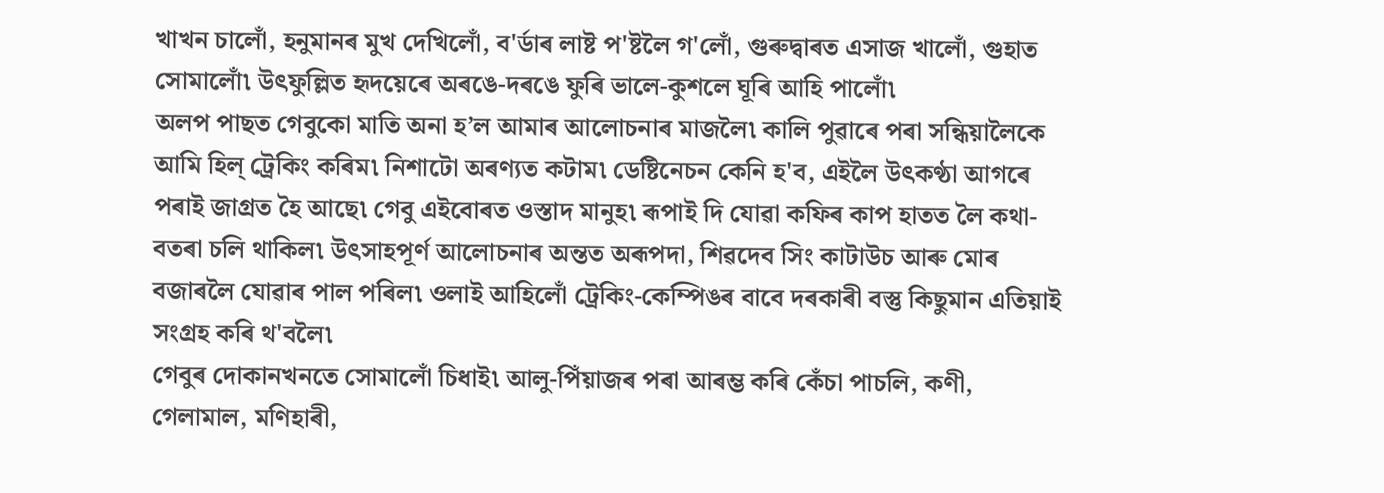খাখন চালোঁ, হনুমানৰ মুখ দেখিলোঁ, ব'ৰ্ডাৰ লাষ্ট প'ষ্টলৈ গ'লোঁ, গুৰুদ্বাৰত এসাজ খালোঁ, গুহাত সোমালোঁ৷ উৎফুল্লিত হৃদয়েৰে অৰঙে-দৰঙে ফুৰি ভালে-কুশলে ঘূৰি আহি পালোঁ৷
অলপ পাছত গেবুকো মাতি অনা হ’ল আমাৰ আলোচনাৰ মাজলৈ৷ কালি পুৱাৰে পৰা সন্ধিয়ালৈকে আমি হিল্ ট্ৰেকিং কৰিম৷ নিশাটো অৰণ্যত কটাম৷ ডেষ্টিনেচন কেনি হ'ব, এইলৈ উৎকণ্ঠা আগৰে পৰাই জাগ্ৰত হৈ আছে৷ গেবু এইবোৰত ওস্তাদ মানুহ৷ ৰূপাই দি যোৱা কফিৰ কাপ হাতত লৈ কথা-বতৰা চলি থাকিল৷ উৎসাহপূৰ্ণ আলোচনাৰ অন্তত অৰূপদা, শিৱদেব সিং কাটাউচ আৰু মোৰ বজাৰলৈ যোৱাৰ পাল পৰিল৷ ওলাই আহিলোঁ ট্ৰেকিং-কেম্পিঙৰ বাবে দৰকাৰী বস্তু কিছুমান এতিয়াই সংগ্ৰহ কৰি থ'বলৈ৷
গেবুৰ দোকানখনতে সোমালোঁ চিধাই৷ আলু-পিঁয়াজৰ পৰা আৰম্ভ কৰি কেঁচা পাচলি, কণী, গেলামাল, মণিহাৰী,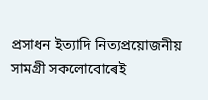প্ৰসাধন ইত্যাদি নিত্যপ্ৰয়োজনীয় সামগ্ৰী সকলোবোৰেই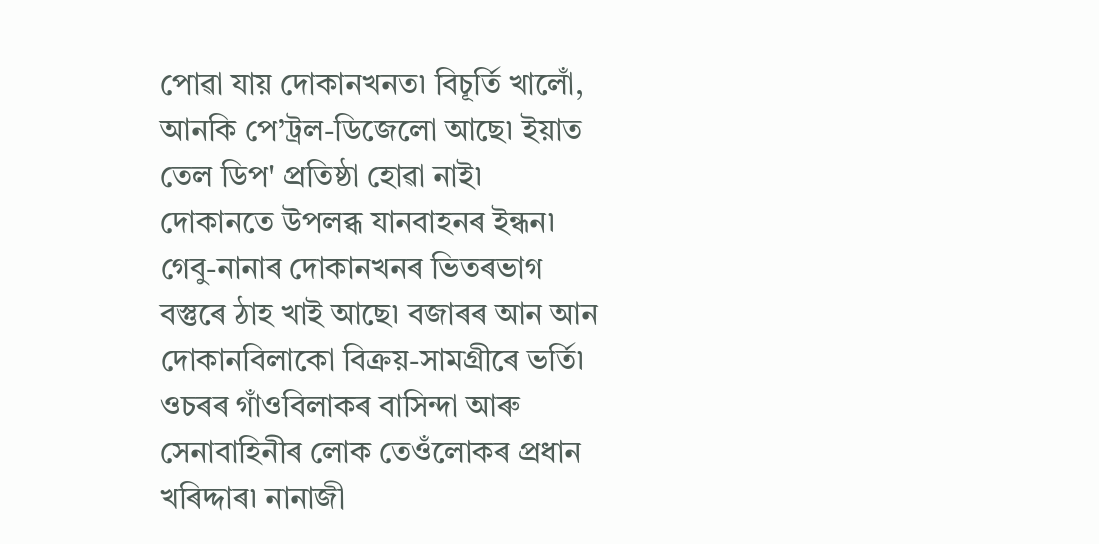পোৱা যায় দোকানখনত৷ বিচূৰ্তি খালোঁ, আনকি পে’ট্ৰল-ডিজেলো আছে৷ ইয়াত তেল ডিপ' প্ৰতিষ্ঠা হোৱা নাই৷ দোকানতে উপলব্ধ যানবাহনৰ ইন্ধন৷ গেবু-নানাৰ দোকানখনৰ ভিতৰভাগ বস্তুৰে ঠাহ খাই আছে৷ বজাৰৰ আন আন দোকানবিলাকো বিক্ৰয়-সামগ্ৰীৰে ভৰ্তি৷ ওচৰৰ গাঁওবিলাকৰ বাসিন্দা আৰু সেনাবাহিনীৰ লোক তেওঁলোকৰ প্ৰধান খৰিদ্দাৰ৷ নানাজী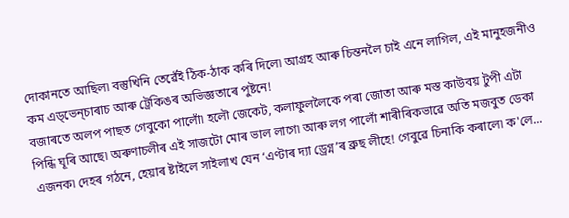দোকানতে আছিল৷ বস্তুখিনি তেৱেঁই ঠিক-ঠাক কৰি দিলে৷ আগ্ৰহ আৰু চিন্তনলৈ চাই এনে লাগিল, এই মানুহজনীও কম এড্ভেন্চাৰাচ আৰু ট্ৰেকিঙৰ অভিজ্ঞতাৰে পুষ্টনে!
বজাৰতে অলপ পাছত গেবুকো পালোঁ৷ হলৌ জেকেট, কলাফুললৈকে পৰা জোতা আৰু মস্ত কাউবয় টুপী এটা পিন্ধি ঘূৰি আছে৷ অৰুণাচলীৰ এই সাজটো মোৰ ভাল লাগে৷ আৰু লগ পালোঁ শাৰীৰিকভাৱে অতি মজবুত ডেকা এজনক৷ দেহৰ গঠনে, হেয়াৰ ষ্টাইলে সাইলাখ যেন ‘এণ্টাৰ দ্যা ড্ৰেগ্ন’ৰ ব্ৰুছ লীহে! গেবুৱে চিনাকি কৰালে৷ ক'লে...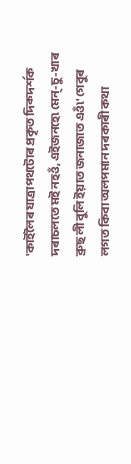'কাইলৈৰ যাত্ৰাপথটোৰ প্ৰকৃত দিক্দৰ্শক দৰাচলতে মই নহওঁ, এইজনহে৷ মেন্-চু-খাৰ ব্ৰুছ লী বুলি ইয়াত জনাজাত এওঁ৷' গেবুৰ লগত কিবা অলপমান দৰকাৰী কথা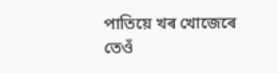পাতিয়ে খৰ খোজেৰে তেওঁ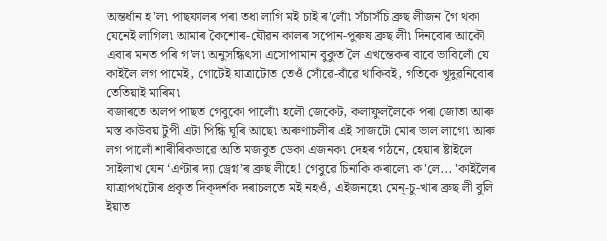অন্তৰ্ধান হ'ল৷ পাছফালৰ পৰা তধা লাগি মই চাই ৰ'লোঁ৷ সঁচাসঁচি ব্ৰুছ লীজন গৈ থকা যেনেই লাগিল৷ আমাৰ কৈশোৰ-যৌৱন কালৰ সপোন-পুৰুষ ব্ৰুছ লী৷ দিনবোৰ আকৌ এবাৰ মনত পৰি গ'ল৷ অনুসন্ধিৎসা এসোপামান বুকুত লৈ এখন্তেকৰ বাবে ভাবিলোঁ যে কাইলৈ লগ পামেই, গোটেই যাত্ৰাটোত তেওঁ সোঁৱে-বাঁৱে থাকিবই, গতিকে খূদুৱনিবোৰ তেতিয়াই মাৰিম৷
বজাৰতে অলপ পাছত গেবুকো পালোঁ৷ হলৌ জেকেট, কলাফুললৈকে পৰা জোতা আৰু মস্ত কাউবয় টুপী এটা পিন্ধি ঘূৰি আছে৷ অৰুণাচলীৰ এই সাজটো মোৰ ভাল লাগে৷ আৰু লগ পালোঁ শাৰীৰিকভাৱে অতি মজবুত ডেকা এজনক৷ দেহৰ গঠনে, হেয়াৰ ষ্টাইলে সাইলাখ যেন ‘এণ্টাৰ দ্যা ড্ৰেগ্ন’ৰ ব্ৰুছ লীহে! গেবুৱে চিনাকি কৰালে৷ ক'লে... 'কাইলৈৰ যাত্ৰাপথটোৰ প্ৰকৃত দিক্দৰ্শক দৰাচলতে মই নহওঁ, এইজনহে৷ মেন্-চু-খাৰ ব্ৰুছ লী বুলি ইয়াত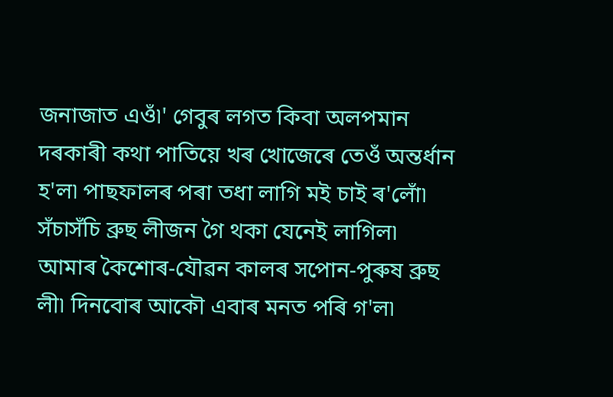জনাজাত এওঁ৷' গেবুৰ লগত কিবা অলপমান দৰকাৰী কথা পাতিয়ে খৰ খোজেৰে তেওঁ অন্তৰ্ধান হ'ল৷ পাছফালৰ পৰা তধা লাগি মই চাই ৰ'লোঁ৷ সঁচাসঁচি ব্ৰুছ লীজন গৈ থকা যেনেই লাগিল৷ আমাৰ কৈশোৰ-যৌৱন কালৰ সপোন-পুৰুষ ব্ৰুছ লী৷ দিনবোৰ আকৌ এবাৰ মনত পৰি গ'ল৷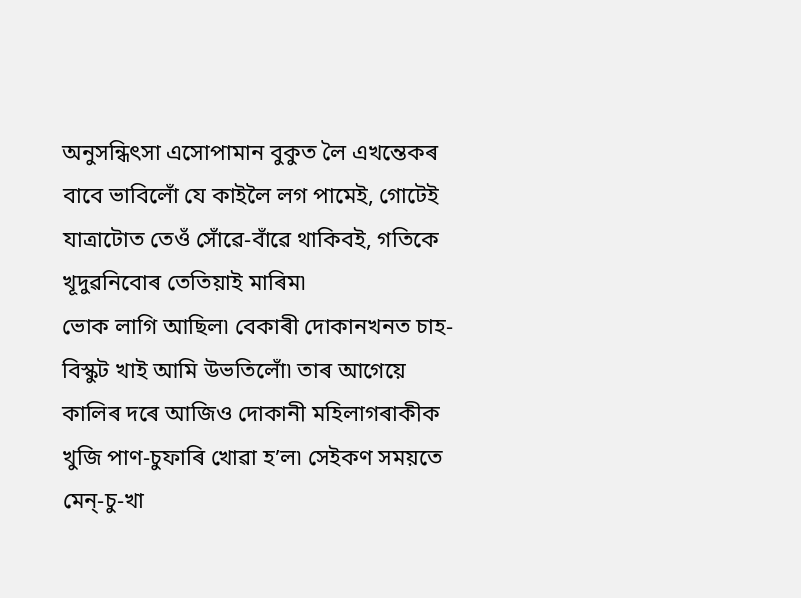অনুসন্ধিৎসা এসোপামান বুকুত লৈ এখন্তেকৰ বাবে ভাবিলোঁ যে কাইলৈ লগ পামেই, গোটেই যাত্ৰাটোত তেওঁ সোঁৱে-বাঁৱে থাকিবই, গতিকে খূদুৱনিবোৰ তেতিয়াই মাৰিম৷
ভোক লাগি আছিল৷ বেকাৰী দোকানখনত চাহ-বিস্কুট খাই আমি উভতিলোঁ৷ তাৰ আগেয়ে কালিৰ দৰে আজিও দোকানী মহিলাগৰাকীক খুজি পাণ-চুফাৰি খোৱা হ’ল৷ সেইকণ সময়তে মেন্-চু-খা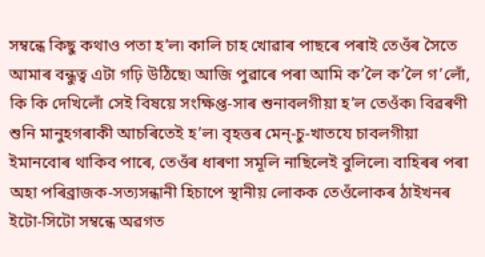সম্বন্ধে কিছু কথাও পতা হ’ল৷ কালি চাহ খোৱাৰ পাছৰে পৰাই তেওঁৰ সৈতে আমাৰ বন্ধুত্ব এটা গঢ়ি উঠিছে৷ আজি পুৱাৰে পৰা আমি ক’লৈ ক’লৈ গ’লোঁ, কি কি দেখিলোঁ সেই বিষয়ে সংক্ষিপ্ত-সাৰ শুনাবলগীয়া হ’ল তেওঁক৷ বিৱৰণী শুনি মানুহগৰাকী আচৰিতেই হ’ল৷ বৃহত্তৰ মেন্-চু-খাতযে চাবলগীয়া ইমানবোৰ থাকিব পাৰে, তেওঁৰ ধাৰণা সমূলি নাছিলেই বুলিলে৷ বাহিৰৰ পৰা অহা পৰিব্ৰাজক-সত্যসন্ধানী হিচাপে স্থানীয় লোকক তেওঁলোকৰ ঠাইখনৰ ইটো-সিটো সম্বন্ধে অৱগত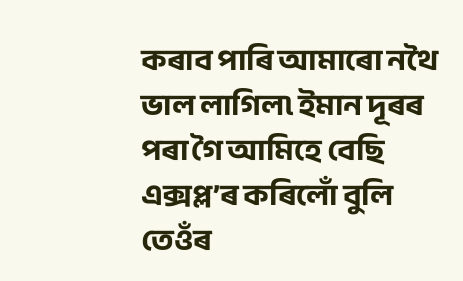কৰাব পাৰি আমাৰো নথৈ ভাল লাগিল৷ ইমান দূৰৰ পৰা গৈ আমিহে বেছি এক্সপ্ল’ৰ কৰিলোঁ বুলি তেওঁৰ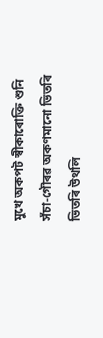মুখে অকপট স্বীকাৰোক্তি শুনি সঁচা-গৌৰৱ অকণমানো ভিতৰি ভিতৰি উথলি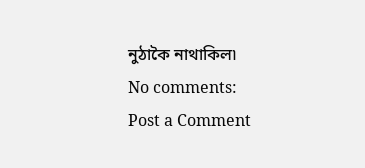নুঠাকৈ নাথাকিল৷
No comments:
Post a Comment